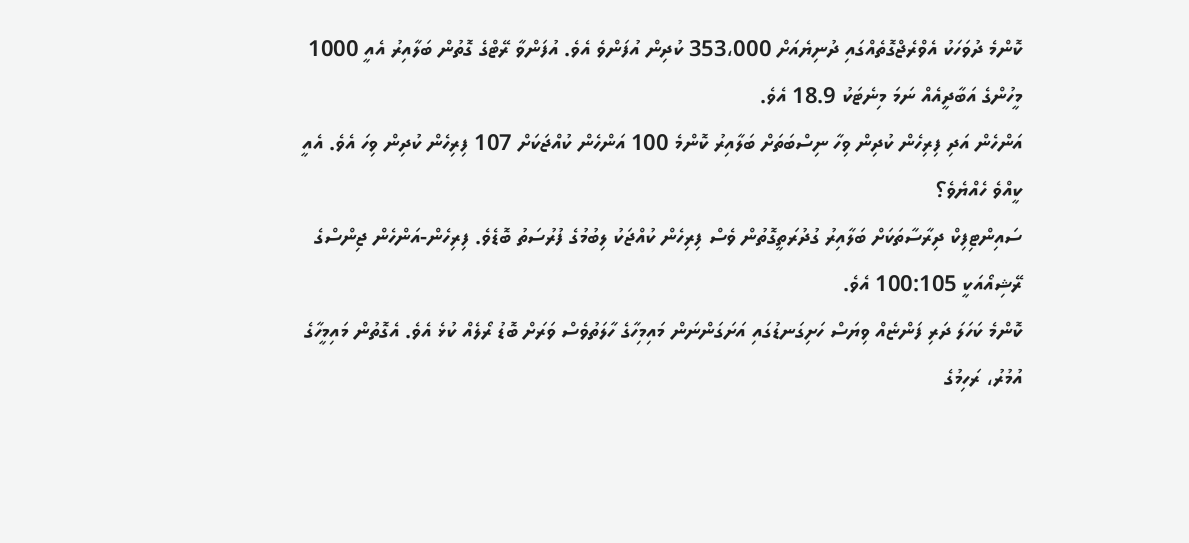ކޮންމެ ދުވަހަކު އެވްރެޖްގޮތެއްގައި ދުނިޔެއަށް 353،000 ކުދިން އުފަންވެ އެވެ. އުފަންވާ ރޭޓްގެ ގޮތުން ބަލާއިރު އެއީ 1000 މީހުންގެ އަބާދީއެއް ނަމަ މިނެޓަކު 18.9 އެވެ.
އަންހެން އަދި ފިރިހެން ކުދިން ވިހާ ނިސްބަތަށް ބަލާއިރު ކޮންމެ 100 އަންހެން ކުއްޖަކަށް 107 ފިރިހެން ކުދިން ވިހަ އެވެ. އެއީ ކީއްވެ ހެއްޔެވެ؟
ސައިންޓިފިކް ދިރާސާތަކަށް ބަލާއިރު ގުދުރަތީގޮތުން ވެސް ފިރިހެން ކުއްޖަކު ލިބުމުގެ ފުރުސަތު ބޮޑެވެ. ފިރިހެން-އަންހެން ޖިންސްގެ ރޭޝިއޯއަކީ 100:105 އެވެ.
ކޮންމެ ކަހަލަ ދަރި ފަންޏެއް ވިޔަސް ހަށިގަނޑުގައި އަށަގަންނަން މައިމިހާގެ ހާލަތުވެސް ވަރަށް ބޮޑު ރޯލެއް ކުޅެ އެވެ. އެގޮތުން މައިމީހާގެ އުމުރު، ރަހިމުގެ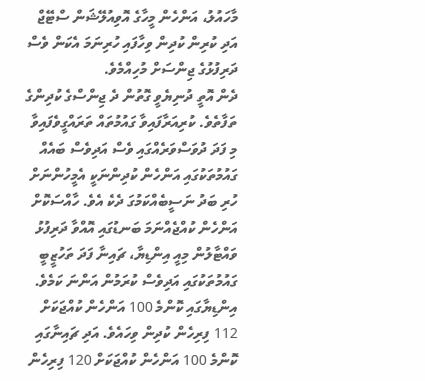މާހައުލު، އަންހެން މީހާގެ އޮވިއުލޭޝަން ސްޓޭޖް އަދި ކުރިން ކުދިން ވިހާފައި ހުރިނަމަ އެކަން ވެސް ދަރިފުޅުގެ ޖިންސަށް މުހިއްމެވެ.
ދެން އޮތީ ދުނިޔެވީ ގޮތުން ދެ ޖިންސްގެ ކުދިންގެ ތަފާތެވެ. ކުރިއަރާފައިވާ ގައުމުތައް ތަރައްގީވެފައިވާ މި ފަދަ ދުވަސްވަރެއްގައި ވެސް އަދިވެސް ބައެއް ގައުމުތަކުގައި އަންހެން ކުދިންނަކީ އެމީހުންނަށް ހުރި ބަދު ނަސީބެއްކަމުގަ ދެކެ އެވެ. ހާއްސަކޮށް އަންހެން ކުއްޖެއްނަމަ ބަނޑުގައި އޮއްވާ ދަރިފުޅު ވައްޓާލުން މިއީ އިންޑިޔާ، ޗައިނާ ފަދަ ތަހުޒީބީ ގައުމުތަކުގައި އަދިވެސް ކުރަމުން އަންނަ ކަމެވެ.
އިންޑިޔާގައި ކޮންމެ 100 އަންހެން ކުއްޖަކަށް 112 ފިރިހެން ކުދިން ވިހައެވެ. އަދި ޗައިނާގައި ކޮންމެ 100 އަންހެން ކުއްޖަކަށް 120 ފިރިހެން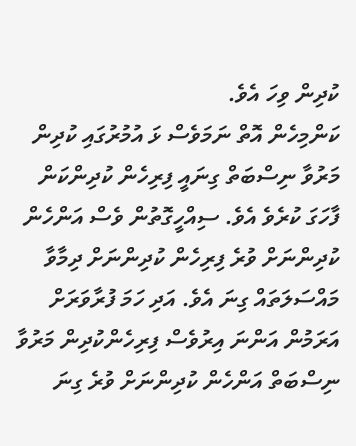ކުދިން ވިހަ އެވެ.
ކަންމިހެން އޮތް ނަމަވެސް ޅަ އުމުރުގައި ކުދިން މަރުވާ ނިސްބަތް ގިނައީ ފިރިހެން ކުދިންކަން ފާހަގަ ކުރެވެ އެވެ. ސިއްހީގޮތުން ވެސް އަންހެން ކުދިންނަށް ވުރެ ފިރިހެން ކުދިންނަށް ދިމާވާ މައްސަލަތައް ގިނަ އެވެ. އަދި ހަމަ ފުރާވަރަށް އަރަމުން އަންނަ އިރުވެސް ފިރިހެންކުދިން މަރުވާ ނިސްބަތް އަންހެން ކުދިންނަށް ވުރެ ގިނަ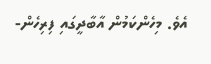އެވެ. މިހެންކަމުން އާބާދީގައި ފިރިހެން-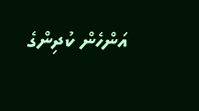އަންހެން ކުދިންގެ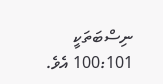ނިސްބަތަކީ 100:101 އެވެ.